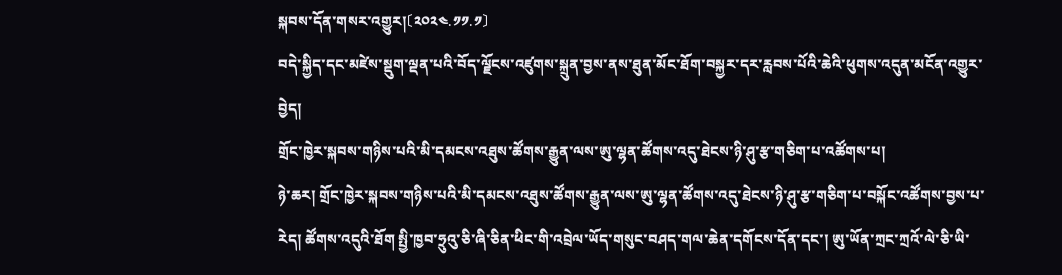སྐབས་དོན་གསར་འགྱུར།〔༢༠༢༤.༡༡.༡〕
བདེ་སྐྱིད་དང་མཛེས་སྡུག་ལྡན་པའི་བོད་ལྗོངས་འཛུགས་སྐྲུན་བྱས་ནས་ཐུན་མོང་ཐོག་བསྐྱར་དར་རླབས་པོའི་ཆེའི་ཕུགས་འདུན་མངོན་འགྱུར་བྱེད།
གྲོང་ཁྱེར་སྐབས་གཉིས་པའི་མི་དམངས་འཐུས་ཚོགས་རྒྱུན་ལས་ཨུ་ལྷན་ཚོགས་འདུ་ཐེངས་ཉི་ཤུ་རྩ་གཅིག་པ་འཚོགས་པ།
ཉེ་ཆར། གྲོང་ཁྱེར་སྐབས་གཉིས་པའི་མི་དམངས་འཐུས་ཚོགས་རྒྱུན་ལས་ཨུ་ལྷན་ཚོགས་འདུ་ཐེངས་ཉི་ཤུ་རྩ་གཅིག་པ་བསྐོང་འཚོགས་བྱས་པ་རེད། ཚོགས་འདུའི་ཐོག སྤྱི་ཁྱབ་ཧྲུའུ་ཅི་ཞི་ཅིན་ཕིང་གི་འབྲེལ་ཡོད་གསུང་བཤད་གལ་ཆེན་དགོངས་དོན་དང་། ཨུ་ཡོན་ཀྲང་ཀྲའོ་ལེ་ཅི་ཡི་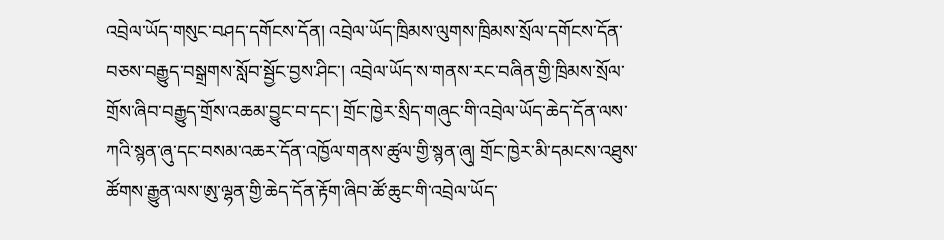འབྲེལ་ཡོད་གསུང་བཤད་དགོངས་དོན། འབྲེལ་ཡོད་ཁྲིམས་ལུགས་ཁྲིམས་སྲོལ་དགོངས་དོན་བཅས་བརྒྱུད་བསྒྲགས་སློབ་སྦྱོང་བྱས་ཤིང་། འབྲེལ་ཡོད་ས་གནས་རང་བཞིན་གྱི་ཁྲིམས་སྲོལ་གྲོས་ཞིབ་བརྒྱུད་གྲོས་འཆམ་བྱུང་བ་དང་། གྲོང་ཁྱེར་སྲིད་གཞུང་གི་འབྲེལ་ཡོད་ཆེད་དོན་ལས་ཀའི་སྙན་ཞུ་དང་བསམ་འཆར་དོན་འཁྱོལ་གནས་ཚུལ་གྱི་སྙན་ཞུ། གྲོང་ཁྱེར་མི་དམངས་འཐུས་ཚོགས་རྒྱུན་ལས་ཨུ་ལྷན་གྱི་ཆེད་དོན་རྟོག་ཞིབ་ཚོ་ཆུང་གི་འབྲེལ་ཡོད་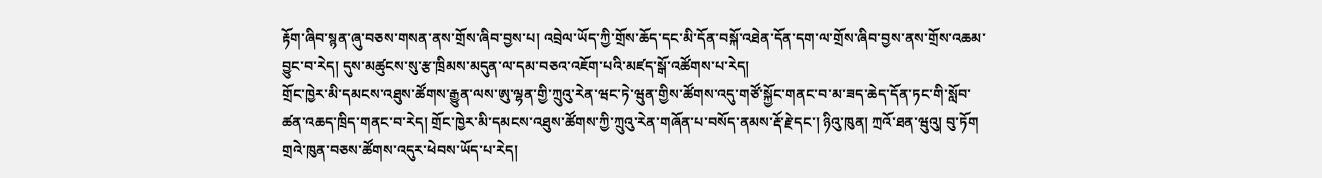རྟོག་ཞིབ་སྙན་ཞུ་བཅས་གསན་ནས་གྲོས་ཞིབ་བྱས་པ། འབྲེལ་ཡོད་ཀྱི་གྲོས་ཆོད་དང་མི་དོན་བསྐོ་འཐེན་དོན་དག་ལ་གྲོས་ཞིབ་བྱས་ནས་གྲོས་འཆམ་བྱུང་བ་རེད། དུས་མཚུངས་སུ་རྩ་ཁྲིམས་མདུན་ལ་དམ་བཅའ་འཇོག་པའི་མཛད་སྒོ་འཚོགས་པ་རེད།
གྲོང་ཁྱེར་མི་དམངས་འཐུས་ཚོགས་རྒྱུན་ལས་ཨུ་ལྷན་གྱི་ཀྲུའུ་རེན་ཝང་ཏེ་ཝུན་གྱིས་ཚོགས་འདུ་གཙོ་སྐྱོང་གནང་བ་མ་ཟད་ཆེད་དོན་ཏང་གི་སློབ་ཚན་འཆད་ཁྲིད་གནང་བ་རེད། གྲོང་ཁྱེར་མི་དམངས་འཐུས་ཚོགས་ཀྱི་ཀྲུའུ་རེན་གཞོན་པ་བསོད་ནམས་རྡོ་རྗེ་དང་། ཉིའུ་ཁུན། ཀྲའོ་ཐན་ཝུའུ། བུ་ཏོག གྲའེ་ཁུན་བཅས་ཚོགས་འདུར་ཕེབས་ཡོད་པ་རེད།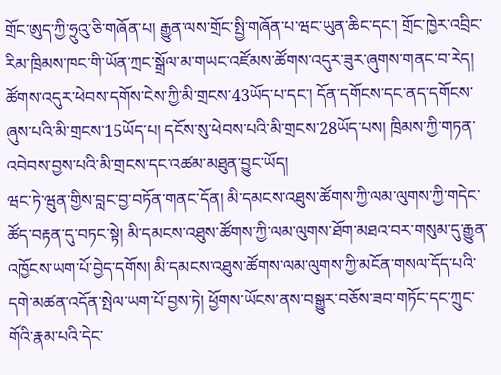གྲོང་ཨུད་ཀྱི་ཧྲུའུ་ཅི་གཞོན་པ། རྒྱུན་ལས་གྲོང་སྤྱི་གཞོན་པ་ཝང་ཡུན་ཆིང་དང་། གྲོང་ཁྱེར་འབྲིང་རིམ་ཁྲིམས་ཁང་གི་ཡོན་ཀྲང་སྒྲོལ་མ་གཡང་འཛོམས་ཚོགས་འདུར་ཟུར་ཞུགས་གནང་བ་རེད།
ཚོགས་འདུར་ཕེབས་དགོས་ངེས་ཀྱི་མི་གྲངས་43ཡོད་པ་དང་། དོན་དགོངས་དང་ནད་དགོངས་ཞུས་པའི་མི་གྲངས་15ཡོད་པ། དངོས་སུ་ཕེབས་པའི་མི་གྲངས་28ཡོད་པས། ཁྲིམས་ཀྱི་གཏན་འབེབས་བྱས་པའི་མི་གྲངས་དང་འཚམ་མཐུན་བྱུང་ཡོད།
ཝང་ཏེ་ཝུན་གྱིས་བླང་བྱ་བཏོན་གནང་དོན། མི་དམངས་འཐུས་ཚོགས་ཀྱི་ལམ་ལུགས་ཀྱི་གདེང་ཚོད་བརྟན་དུ་བཏང་སྟེ། མི་དམངས་འཐུས་ཚོགས་ཀྱི་ལམ་ལུགས་ཐོག་མཐའ་བར་གསུམ་དུ་རྒྱུན་འཁྱོངས་ཡག་པོ་བྱེད་དགོས། མི་དམངས་འཐུས་ཚོགས་ལམ་ལུགས་ཀྱི་མངོན་གསལ་དོད་པའི་དགེ་མཚན་འདོན་སྤེལ་ཡག་པོ་བྱས་ཏེ། ཕྱོགས་ཡོངས་ནས་བསྒྱུར་བཅོས་ཟབ་གཏོང་དང་ཀྲུང་གོའི་རྣམ་པའི་དེང་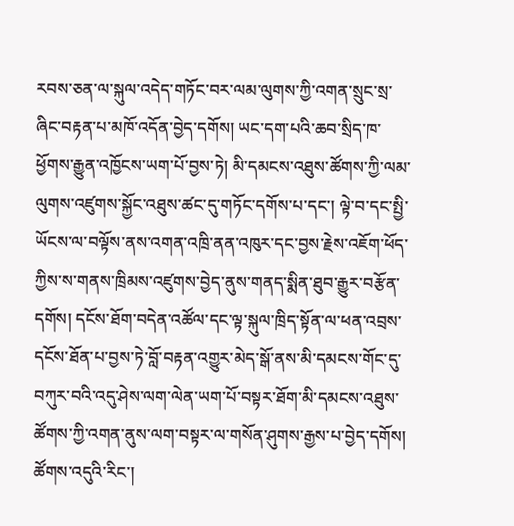རབས་ཅན་ལ་སྐུལ་འདེད་གཏོང་བར་ལམ་ལུགས་ཀྱི་འགན་སྲུང་སྲ་ཞིང་བརྟན་པ་མཁོ་འདོན་བྱེད་དགོས། ཡང་དག་པའི་ཆབ་སྲིད་ཁ་ཕྱོགས་རྒྱུན་འཁྱོངས་ཡག་པོ་བྱས་ཏེ། མི་དམངས་འཐུས་ཚོགས་ཀྱི་ལམ་ལུགས་འཛུགས་སྐྱོང་འཐུས་ཚང་དུ་གཏོང་དགོས་པ་དང་། ལྟེ་བ་དང་སྤྱི་ཡོངས་ལ་བལྟོས་ནས་འགན་འཁྲི་ནན་འཁུར་དང་བྱས་རྗེས་འཇོག་ཕོད་ཀྱིས་ས་གནས་ཁྲིམས་འཛུགས་བྱེད་ནུས་གནད་སྨིན་ཐུབ་རྒྱུར་བརྩོན་དགོས། དངོས་ཐོག་བདེན་འཚོལ་དང་ལྟ་སྐུལ་ཁྲིད་སྟོན་ལ་ཕན་འབྲས་དངོས་ཐོན་པ་བྱས་ཏེ་བློ་བརྟན་འགྱུར་མེད་སྒོ་ནས་མི་དམངས་གོང་དུ་བཀུར་བའི་འདུ་ཤེས་ལག་ལེན་ཡག་པོ་བསྟར་ཐོག་མི་དམངས་འཐུས་ཚོགས་ཀྱི་འགན་ནུས་ལག་བསྟར་ལ་གསོན་ཤུགས་རྒྱས་པ་བྱེད་དགོས།
ཚོགས་འདུའི་རིང་།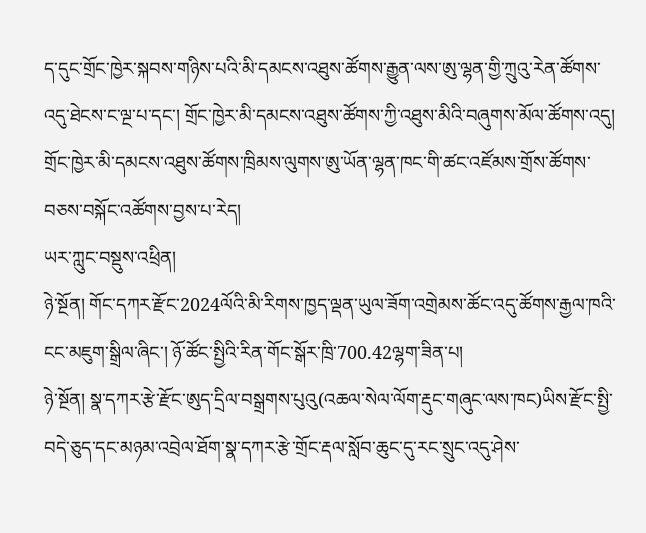ད་དུང་གྲོང་ཁྱེར་སྐབས་གཉིས་པའི་མི་དམངས་འཐུས་ཚོགས་རྒྱུན་ལས་ཨུ་ལྷན་གྱི་ཀྲུའུ་རེན་ཚོགས་འདུ་ཐེངས་ང་ལྔ་པ་དང་། གྲོང་ཁྱེར་མི་དམངས་འཐུས་ཚོགས་ཀྱི་འཐུས་མིའི་བཞུགས་མོལ་ཚོགས་འདུ། གྲོང་ཁྱེར་མི་དམངས་འཐུས་ཚོགས་ཁྲིམས་ལུགས་ཨུ་ཡོན་ལྷན་ཁང་གི་ཚང་འཛོམས་གྲོས་ཚོགས་བཅས་བསྐོང་འཚོགས་བྱས་པ་རེད།
ཡར་ཀླུང་བསྡུས་འཕྲིན།
ཉེ་སྔོན། གོང་དཀར་རྫོང་2024ལོའི་མི་རིགས་ཁྱད་ལྡན་ཡུལ་ཟོག་འགྲེམས་ཚོང་འདུ་ཚོགས་རྒྱལ་ཁའི་ངང་མཇུག་སྒྲིལ་ཞིང་། ཉོ་ཚོང་སྤྱིའི་རིན་གོང་སྒོར་ཁྲི་700.42ལྷག་ཟིན་པ།
ཉེ་སྔོན། སྣ་དཀར་རྩེ་རྫོང་ཨུད་དྲིལ་བསྒྲགས་པུའུ(འཆལ་སེལ་ལོག་རྡུང་གཞུང་ལས་ཁང)ཡིས་རྫོང་སྤྱི་བདེ་ཅུད་དང་མཉམ་འབྲེལ་ཐོག་སྣ་དཀར་རྩེ་གྲོང་རྡལ་སློབ་ཆུང་དུ་རང་སྲུང་འདུ་ཤེས་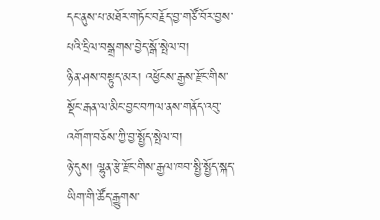དང་ནུས་པ་མཐོར་གཏོང་བརྗོད་བྱ་གཙོ་བོར་བྱས་པའི་དྲིལ་བསྒྲགས་བྱེད་སྒོ་སྤེལ་བ།
ཉིན་ཤས་བསྟུད་མར། འཕྱོངས་རྒྱས་རྫོང་གིས་སྡོང་རྒན་ལ་མིང་བྱང་བཀལ་ནས་གནོད་འབུ་འགོག་བཅོས་ཀྱི་བྱ་སྤྱོད་སྤེལ་བ།
ཉེ་དུས། ལྷུན་རྩེ་རྫོང་གིས་རྒྱལ་ཁབ་སྤྱི་སྤྱོད་སྐད་ཡིག་གི་ཚོད་རྒྱུགས་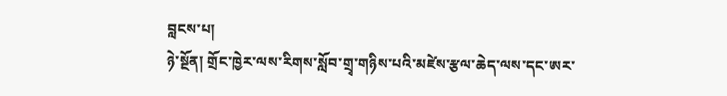བླངས་པ།
ཉེ་སྔོན། གྲོང་ཁྱེར་ལས་རིགས་སློབ་གྲྭ་གཉིས་པའི་མཛེས་རྩལ་ཆེད་ལས་དང་ཨར་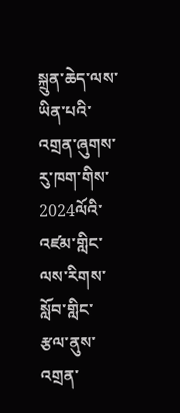སྐྲུན་ཆེད་ལས་ཡིན་པའི་འགྲན་ཞུགས་རུ་ཁག་གིས་2024ལོའི་འཛམ་གླིང་ལས་རིགས་སློབ་གླིང་རྩལ་ནུས་འགྲན་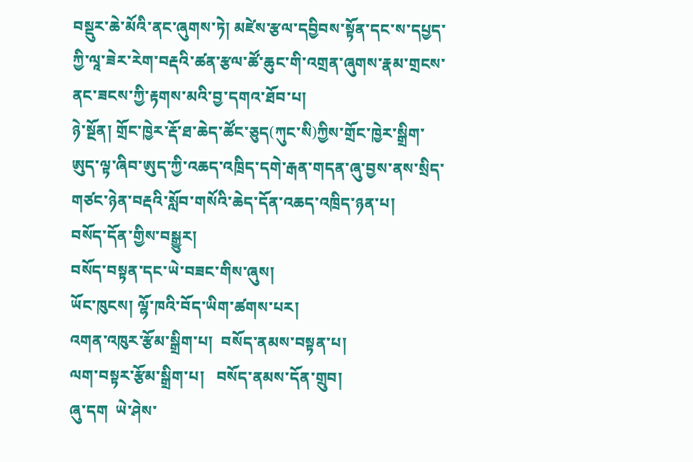བསྡུར་ཆེ་མོའི་ནང་ཞུགས་ཏེ། མཛེས་རྩལ་དབྱིབས་སྟོན་དང་ས་དཔྱད་ཀྱི་ལཱ་ཟེར་རེག་བརྡའི་ཚན་རྩལ་ཚོ་ཆུང་གི་འགྲན་ཞུགས་རྣམ་གྲངས་ནང་ཟངས་ཀྱི་རྟགས་མའི་བྱ་དགའ་ཐོབ་པ།
ཉེ་སྔོན། གྲོང་ཁྱེར་རྡོ་ཐ་ཆེད་ཚོང་ཅུད(ཀུང་སི)ཀྱིས་གྲོང་ཁྱེར་སྒྲིག་ཨུད་ལྟ་ཞིབ་ཨུད་ཀྱི་འཆད་འཁྲིད་དགེ་རྒན་གདན་ཞུ་བྱས་ནས་སྲིད་གཙང་ཉེན་བརྡའི་སློབ་གསོའི་ཆེད་དོན་འཆད་འཁྲིད་ཉན་པ།
བསོད་དོན་གྱིས་བསྒྱུར།
བསོད་བསྟན་དང་ཡེ་བཟང་གིས་ཞུས།
ཡོང་ཁུངས། ལྷོ་ཁའི་བོད་ཡིག་ཚགས་པར།
འགན་འཁུར་རྩོམ་སྒྲིག་པ།  བསོད་ནམས་བསྟན་པ།
ལག་བསྟར་རྩོམ་སྒྲིག་པ།   བསོད་ནམས་དོན་གྲུབ།
ཞུ་དག  ཡེ་ཤེས་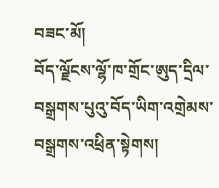བཟང་མོ།
བོད་ལྗོངས་ལྷོ་ཁ་གྲོང་ཨུད་དྲིལ་བསྒྲགས་པུའུ་བོད་ཡིག་འགྲེམས་བསྒྲགས་འཕྲིན་སྟེགས།